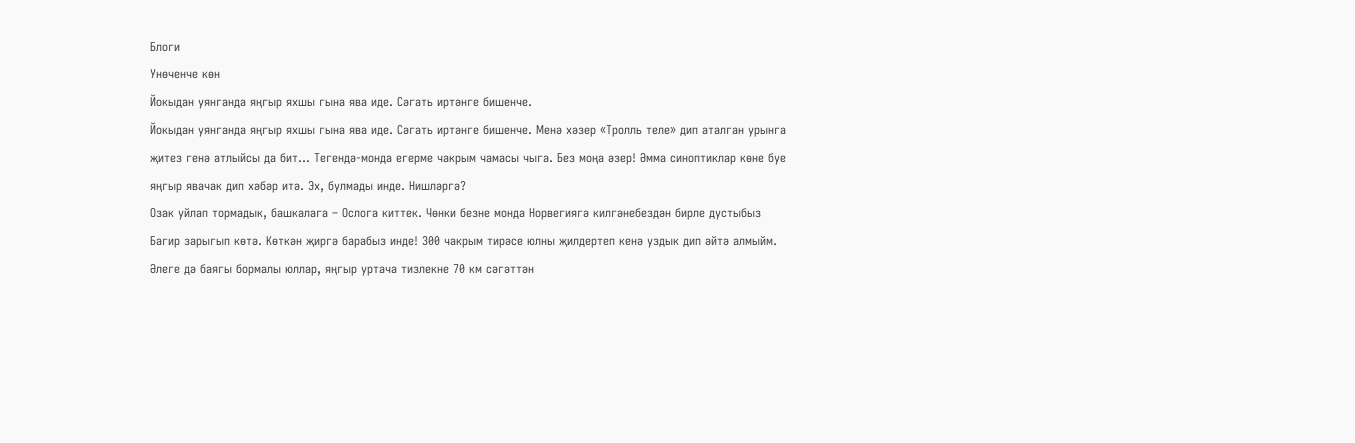Блоги
Унөченче көн
Йокыдан уянганда яңгыр яхшы гына ява иде. Сәгать иртәнге бишенче.
Йокыдан уянганда яңгыр яхшы гына ява иде. Сәгать иртәнге бишенче. Менә хәзер «Тролль теле» дип аталган урынга җитез генә атлыйсы да бит... Тегендә-монда егерме чакрым чамасы чыга. Без моңа әзер! Әмма синоптиклар көне буе яңгыр явачак дип хәбәр итә. Эх, булмады инде. Нишләргә?
Озак уйлап тормадык, башкалага – Ослога киттек. Чөнки безне монда Норвегиягә килгәнебездән бирле дустыбыз Багир зарыгып көтә. Көткән җиргә барабыз инде! 300 чакрым тирәсе юлны җилдертеп кенә уздык дип әйтә алмыйм. Әлеге дә баягы бормалы юллар, яңгыр уртача тизлекне 70 км сәгәттән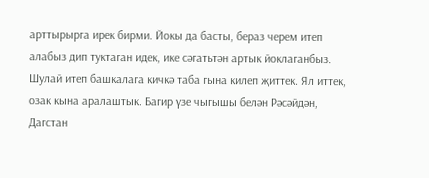арттырырга ирек бирми. Йокы да басты, бераз черем итеп алабыз дип туктаган идек, ике сәгатьтән артык йоклаганбыз. Шулай итеп башкалага кичкә таба гына килеп җиттек. Ял иттек, озак кына аралаштык. Багир үзе чыгышы белән Рәсәйдән, Дагстан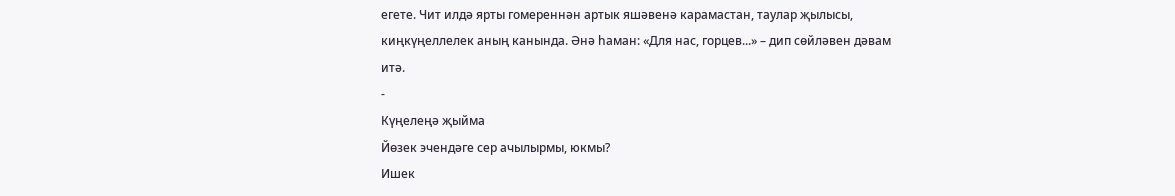егете. Чит илдә ярты гомереннән артык яшәвенә карамастан, таулар җылысы, киңкүңеллелек аның канында. Әнә һаман: «Для нас, горцев...» – дип сөйләвен дәвам итә.
-
Күңелеңә җыйма
Йөзек эчендәге сер ачылырмы, юкмы?
Ишек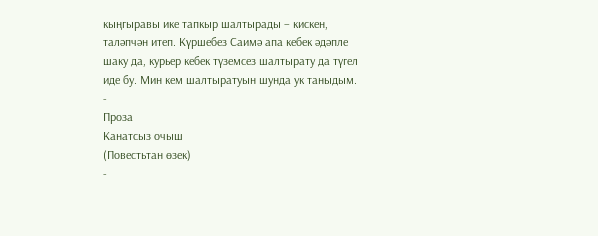кыңгыравы ике тапкыр шалтырады – кискен, таләпчән итеп. Күршебез Саимә апа кебек әдәпле шаку да, курьер кебек түземсез шалтырату да түгел иде бу. Мин кем шалтыратуын шунда ук таныдым.
-
Проза
Канатсыз очыш
(Повестьтан өзек)
-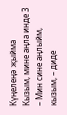Күңелеңә җыйма
Кызым, мине аңла инде 3
– Мин сине аңлыйм, кызым, – диде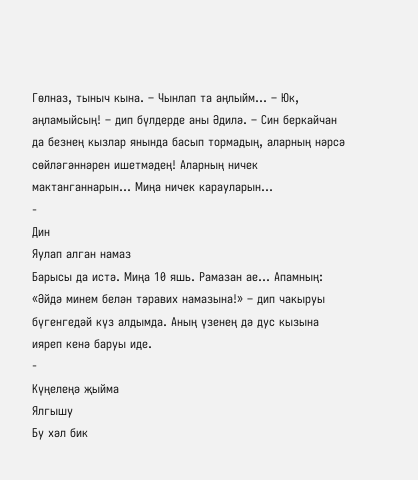Гөлназ, тыныч кына. – Чынлап та аңлыйм… – Юк, аңламыйсың! – дип бүлдерде аны Әдилә. – Син беркайчан да безнең кызлар янында басып тормадың, аларның нәрсә сөйләгәннәрен ишетмәдең! Аларның ничек мактанганнарын… Миңа ничек карауларын…
-
Дин
Яулап алган намаз
Барысы да истә. Миңа 10 яшь. Рамазан ае... Апамның: «Әйдә минем белән тәравих намазына!» – дип чакыруы бүгенгедәй күз алдымда. Аның үзенең дә дус кызына ияреп кенә баруы иде.
-
Күңелеңә җыйма
Ялгышу
Бу хәл бик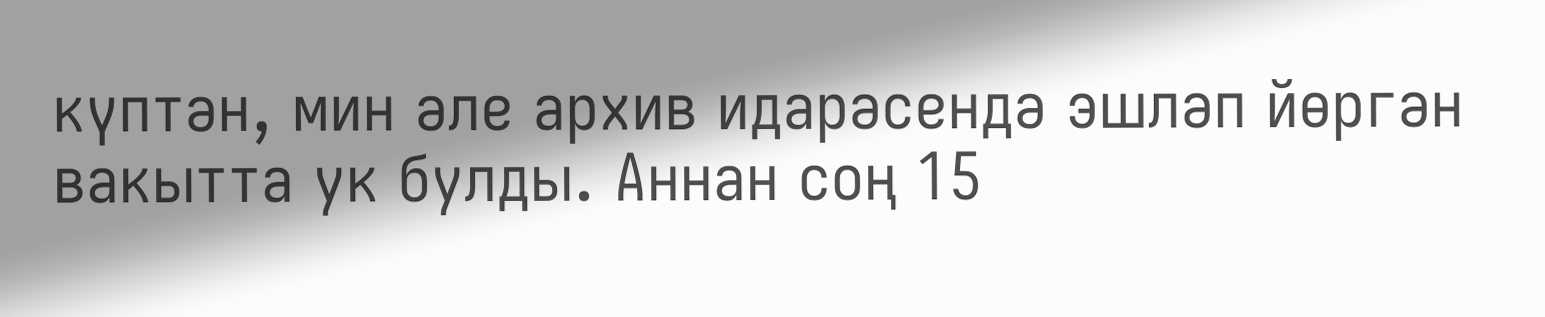күптән, мин әле архив идарәсендә эшләп йөргән вакытта ук булды. Аннан соң 15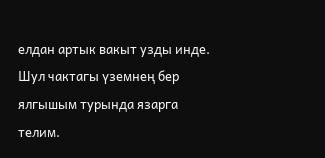елдан артык вакыт узды инде. Шул чактагы үземнең бер ялгышым турында язарга телим.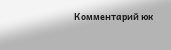Комментарий юк